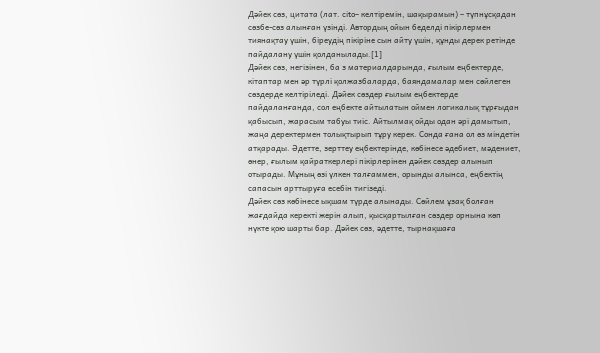Дәйек сөз, цитата (лат. cіto– келтіремін, шақырамын) – түпнұсқадан сөзбе-сөз алынған үзінді. Автордың ойын беделді пікірлермен тиянақтау үшін, біреудің пікіріне сын айту үшін, құнды дерек ретінде пайдалану үшін қолданылады.[1]
Дәйек сөз, негізінен, ба з материалдарында, ғылым еңбектерде, кітаптар мен әр түрлі қолжазбаларда, баяндамалар мен сөйлеген сөздерде келтіріледі. Дәйек сөздер ғылым еңбектерде пайдаланғанда, сол еңбекте айтылатын оймен логикалық тұрғыдан қабысып, жарасым табуы тиіс. Айтылмақ ойды одан әрі дамытып, жаңа деректермен толықтырып тұру керек. Сонда ғана ол өз міндетін атқарады. Әдетте, зерттеу еңбектерінде, көбінесе әдебиет, мәдениет, өнер, ғылым қайраткерлері пікірлерінен дәйек сөздер алынып отырады. Мұның өзі үлкен талғаммен, орынды алынса, еңбектің сапасын арттыруға есебін тигізеді.
Дәйек сөз көбінесе ықшам түрде алынады. Сөйлем ұзақ болған жағдайда керекті жерін алып, қысқартылған сөздер орнына көп нүкте қою шарты бар. Дәйек сөз, әдетте, тырнақшаға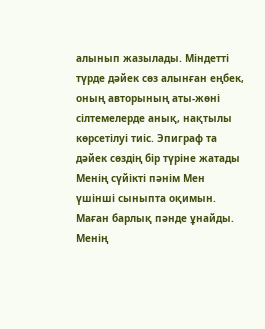алынып жазылады. Міндетті түрде дәйек сөз алынған еңбек, оның авторының аты-жөні сілтемелерде анық, нақтылы көрсетілуі тиіс. Эпиграф та дәйек сөздің бір түріне жатады
Менің сүйікті пәнім Мен үшінші сыныпта оқимын. Маған барлық пәнде ұнайды. Менің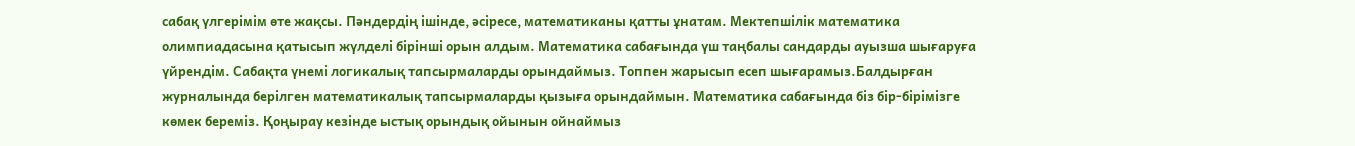сабақ үлгерімім өте жақсы. Пәндердің ішінде, әсіресе, математиканы қатты ұнатам. Мектепшілік математика олимпиадасына қатысып жүлделі бірінші орын алдым. Математика сабағында үш таңбалы сандарды ауызша шығаруға үйрендім. Сабақта үнемі логикалық тапсырмаларды орындаймыз. Топпен жарысып есеп шығарамыз.Балдырған журналында берілген математикалық тапсырмаларды қызыға орындаймын. Математика сабағында біз бір-бірімізге көмек береміз. Қоңырау кезінде ыстық орындық ойынын ойнаймыз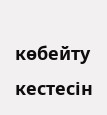көбейту кестесін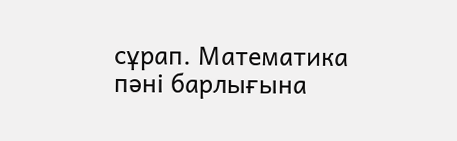сұрап. Математика пәні барлығына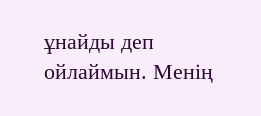ұнайды деп ойлаймын. Менің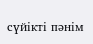сүйікті пәнім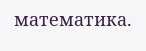математика.